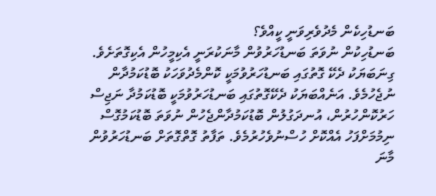ބަނޑުހިކެން މެދުވެރިވަނީ ކީއްވެ؟
ބަނޑުހިކުން ނުވަތަ ބަނޑުހަރުވުން މާނަކުރަނީ އެކިމީހުން އެކިގޮތަށެވެ. ގިނަބަޔަކު ދެކޭ ގޮތުގައި ބަނޑުހަރުވުމަކީ ކޮންމެދުވަހަކު ބޮޑުކަމުދާން ނުޖެހުމެވެ. އަނެއްބަޔަކު ދެކޭގޮތުގައި ބަނޑުހަރުވުމަކީ ބޮޑުކަމުދާ ނަޖިސް ހަރުކޮންހުރުން، އުނދަގުލުން ބޮޑުކަމުދާންޖެހުން ނުވަތަ ބޮޑުކަމުގޮސް ނިމުމަށްފަހު އެއްކޮށް ހުސްނުވެހުރުމެވެ. ތަފާތު ގޮތްގޮތަށް ބަނޑުހަރުވުން މާނަ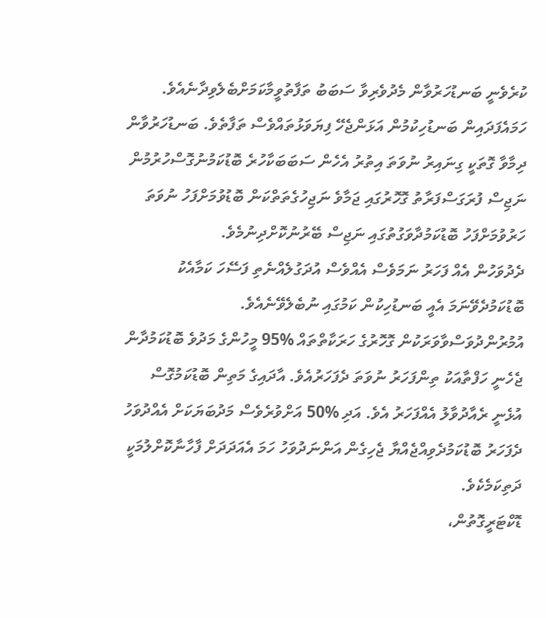ކުރެވެނީ ބަނޑުހަރުވާން މެދުވެރިވާ ސަބަބު ތަފާތުވީމާކަމަށްބެލެވިދާނެއެވެ. ހަމައެފަދައިން ބަނޑުހިކުމުން އަޅަންޖެހޭ ފިޔަވަޅުތައްވެސް ތަފާތެވެ. ބަނޑުހަރުވާން ދިމާވާ ގޮތަކީ ގިނައިރު ނުވަތަ އިތުރު އެހެން ސަބަބަކާހުރެ ބޮޑުކަމުނުގޮސްހުރުމުން ނަޖިސް ފުރަގަސްފަރާތު ގޮހޮރުގައި ޖަމާވެ ނަޖިހުގެތަތްކަން ބޮޑުވުމަށްފަހު ނުވަތަ ހަރުވުމަށްފަހު ބޮޑުކަމުދާވަގުތުގައި ނަޖިސް ބޭރުނުކޮށްދިނުމެވެ.
ދެދުވަހުން އެއް ފަހަރު ނަމަވެސް އެއްވެސް އުދަގުލެއްނެތި ފަސޭހަ ކަމާއެކު ބޮޑުކަމުދެވޭނަމަ އެއީ ބަނޑުހިކުން ކަމުގައި ނުބެލެވޭނެއެވެ. އުމުރުންދުވަސްވާވަރަކުން ގޮހޮރުގެ ހަރަކާތްތައް %95 މީހުންގެ މަދުވެ ބޮޑުކަމުދާން ޖެހެނީ ހަފްތާއަކު ތިންފަހަރު ނުވަތަ ދެފަހަރުއެވެ. އާދައިގެ މަތިން ބޮޑުކަމުގޮސް އުޅެނީ ރެއާދުވާލު އެއްފަހަރު އެވެ. އަދި %50 އަށްވުރެވެސް މަދުބަޔަކަށް އެއްދުވަހު ދެފަހަރު ބޮޑުކަމުދެވިއްޖެއްޔާ ޖެހިގެން އަންނަދުވަހު ހަމަ އެއަދަދަށް ފާހާނާކޮށްލުމަކީ ދަތިކަމެކެވެ.
ޑޮކްޓަރީގޮތުން،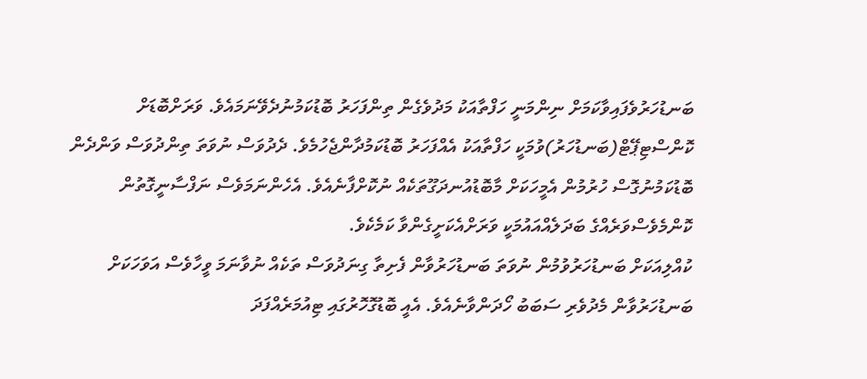ބަނޑުހަރުވެފައިވާކަމަށް ނިންމަނީ ހަފްތާއަކު މަދުވެގެން ތިންފަހަރު ބޮޑުކަމުނުދެވޭނަމައެވެ. ވަރަށްބޮޑަށް ކޮންސްޓިޕޭޓް(ބަނޑުހަރު)ވުމަކީ ހަފްތާއަކު އެއްފަހަރު ބޮޑުކަމުދާންޖެހުމެވެ. ދެދުވަސް ނުވަތަ ތިންދުވަސް ވަންދެން ބޮޑުކަމުނުގޮސް ހުރުމުން އެމީހަކަށް މާބޮޑުއުނދަގޫތަކެއް ނުކޮށްފާނެއެވެ. އެހެންނަމަވެސް ނަފްސާނީގޮތުން ކޮންމެވެސްވަރެއްގެ ބަދަލެއްއައުމަކީ ވަރަށްއެކަށީގެންވާ ކަމެކެވެ.
ކުއްލިއަކަށް ބަނޑުހަރުވުމުން ނުވަތަ ބަނޑުހަރުވާން ފެށިތާ ގިނަދުވަސް ތަކެއް ނުވާނަމަ ވީހާވެސް އަވަހަކަށް ބަނޑުހަރުވާން މެދުވެރި ސަބަބު ހޯދަންވާނެއެވެ. އެއީ ބޮޑުގޮހޮރުގައި ޓިއުމަރެއްފަދަ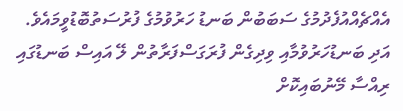އެއްޗެއްއުފެދުމުގެ ސަބަބުން ބަނޑު ހަރުވުމުގެ ފުރުސަތުބޮޑުވީމައެވެ. އަދި ބަނޑުހަރުވުމާއި ވިދިގެން ފުރަގަސްފަރާތުން ލޭ އައިސް ބަނޑުގައި ރިއްސާ މޭނުބައިކޮށް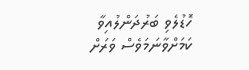ހޮޑުލެވި ބަރުދަންލުއިވާ ކަމަށްވާނަމަވެސް ވަރަށް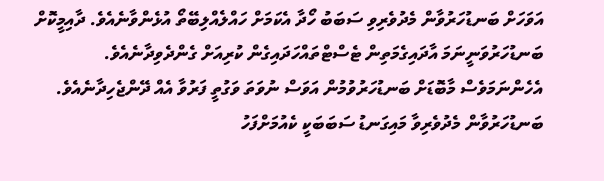އަވަހަށް ބަނޑުހަރުވާން މެދުވެރިވި ސަބަބު ހޯދާ އެކަމަށް ހައްލެއްލިބޭތޯ އުޅެންވާނެއެވެ. ދާއިމީކޮށް ބަނޑުހަރުވަނީނަމަ އާދައިގެމަތިން ޓެސްޓްތައްހަދައިގެން ކުރިއަށް ގެންދެވިދާނެއެވެ. އެހެންނަމަވެސް މާބޮޑަށް ބަނޑުހަރުވުމުން އަވަސް ނުވަތަ ވަގުތީ ފަރުވާ އެއް ދޭންޖެހިދާނެއެވެ.
ބަނޑުހަރުވާން މެދުވެރިވާ މައިގަނޑު ސަބަބަކީ ކެއުމަށްފަހު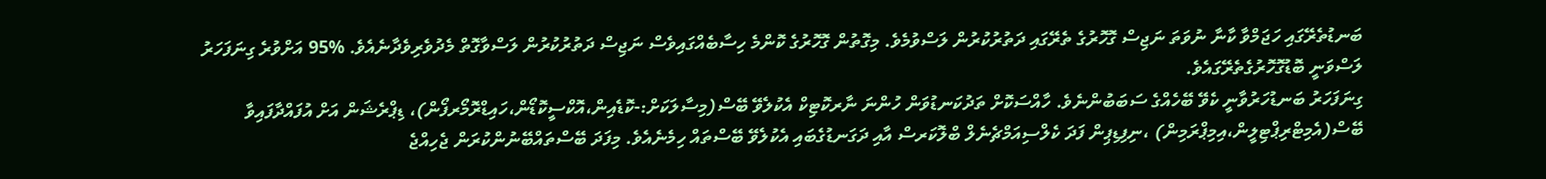ބަނޑުތެރޭގައި ހަޖަމްވާ ކާނާ ނުވަތަ ނަޖިސް ގޮހޮރުގެ ތެރޭގައި ދަތުރުކުރުން ލަސްވުމެވެ. މިގޮތުން ގޮހޮރުގެ ކޮންމެ ހިސާބެއްގައިވެސް ނަޖިސް ދަތުރުކުރުން ލަސްވާގޮތް މެދުވެރިވެދާނެއެވެ. %95 އަށްވުރެ ގިނަފަހަރު ލަސްވަނީ ބޮޑުގޮހޮރުގެތެރޭގައެވެ.
ގިނަފަހަރު ބަނޑުހަރުވާނީ ކެވޭ ބޭހެއްގެ ސަބަބުންނެވެ. ހާއްސަކޮށް ތަދުކަނޑުވަން ހުންނަ ނާރކޮޓިކް އެކުލެވޭ ބޭސް(މިސާލަކަށް:-ކޮޑެއިން،އޮކްސީކޮޑޯން،ހައިޑްރޮމޯރފޯން)، ޑިޕްރެޝަން އަށް އުފައްދާފައިވާ ބޭސް(އެމިޓްރިޕްޓިލީން،އިމިޕްރަމިން) ،ނިފިޑިޕިން ފަދަ ކެލްސިއަމްޗެނެލް ބްލޮކަރސް އާއި ދަގަނޑުގެބައި އެކުލެވޭ ބޭސްތައް ހިމެނެއެވެ. މިފަދަ ބޭސްތައްބޭނުންކުރަން ޖެހިއްޖެ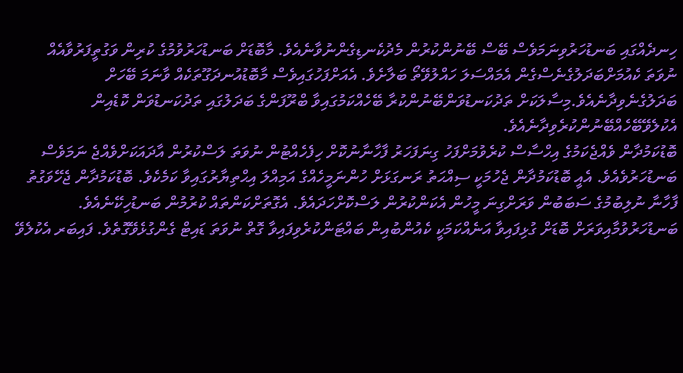ހިނދެއްގައި ބަނޑުހަރުވިނަމަވެސް ބޭސް ބޭނުންކުރުން މެދުކެނޑިގެންނުވާނެއެވެ. މާބޮޑަށް ބަނޑުހަރުވުމުގެ ކުރިން ވަގުތީފަރުވާއެއް ނުވަތަ ކެއުމަށްބަދަލުގެނެސްގެން އެމައްސަލަ ހައްލުވޭތޯ ބަލާށެވެ. އެއަށްފަހުގައިވެސް މާބޮޑުއުނދަގޫތަކެއް ވާނަމަ ބޭހަށް ބަދަލުގެނެވިދާނެއެވެ.މިސާލަކަށް ތަދުކަނޑުވަންބޭނުންކުރާ ބޭހެއްކަމުގައިވާ ބްރޫފަންގެ ބަދަލުގައި ތަދުކަނޑުވަން ކޮޑެއިން އެކުލެވޭބޭހެއްބޭނުންކުރެވިދާނެއެވެ.
ބޮޑުކަމުދާން ވެއްޖެކަމުގެ އިހްސާސް ކުރެވުމަށްފަހު ގިނަފަހަރު ފާހާނާނުކޮށް ހިފެހެއްޓުން ނުވަތަ ލަސްކުރުން އާދައަކަށްވެއްޖެ ނަމަވެސް ބަނޑުހަރުވެއެވެ. އެއީ ބޮޑުކަމުދާން ޖެހުމަކީ ސިއްޙަތު ރަނގަޅަށް ހުންނަމީހެއްގެ އަމިއްލަ އިޙްތިޔާރުގައިވާ ކަމެކެވެ. ބޮޑުކަމުދާން ޖެހޭވަގުތު ފާހާނާ ނުލިބުމުގެ ސަބަބުން ވަރަށްގިނަ މީހުން އެކަންކުރުން ލަސްކޮށްހަދައެވެ. އެގޮތަށްކަންތައް ކުރުމުން ބަނޑުހިކޭނެއެވެ.
ބަނޑުހަރުވުމާއިވަރަށް ބޮޑަށް ގުޅިފައިވާ އަނެއްކަމަކީ ކެއުންބުއިން ބައްޓަންކުރެވިފައިވާ ގޮތް ނުވަތަ ޑައިޓް ގެންގުޅެވޭގޮތެވެ. ފައިބަރ އެކުލެވޭ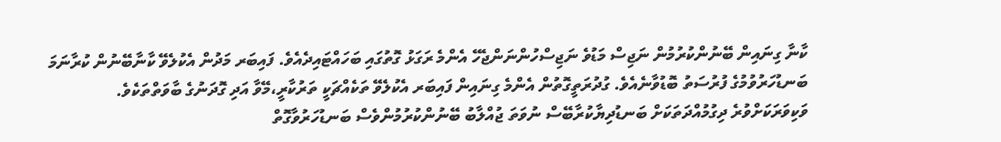ކާނާ ގިނައިން ބޭނުންކުރުމުން ނަޖިސް މަޑުވެ ނަޖިސްހުންނަންޖެހޭ އެންމެ ރަގަޅު ގޮތުގައި ބަހައްޓައިދެއެވެ. ފައިބަރ މަދުން އެކުލެވޭ ކާނާބޭނުން ކުރާނަމަ ބަނޑުހަރުވުމުގެ ފުރުސަތު ބޮޑުވާނެއެވެ. ގުދުރަތީގޮތުން އެންމެ ގިނައިން ފައިބަރ އެކުލެވޭ ތަކެއްޗަކީ ތަރުކާރީ،މޭވާ އަދި ގޮދަނުގެ ބާވަތްތަކެވެ.
ވަކިވަރަކަށްވުރެ ދިގުމުއްދަތަކަށް ބަނޑުދިޔާކުރާބޭސް ނުވަތަ ޖުއްލާބު ބޭނުންކުރުމުންވެސް ބަނޑުހަރުވާގޮތް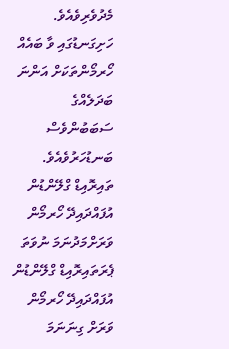މެދުވެރިވެއެވެ. ހަށިގަނޑުގައި ވާ ބައެއް ހޯރމޯންތަކަށް އަންނަ ބަދަލެއްގެ ސަބަބުންވެސް ބަނޑުހަރުވެއެވެ. ތައިރޮއިޑް ގްލޭންޑުން އުފައްދައިދޭ ހޯރމޯން ވަރަށްމަދުނަމަ ނުވަތަ ޕެރަތައިރޮއިޑް ގްލޭންޑުން އުފައްދައިދޭ ހޯރމޯން ވަރަށް ގިނަނަމަ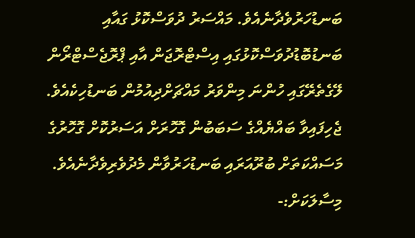ބަނޑުހަރުވެދާނެއެވެ. މައްސަރު ދުވަސްކޮޅު ގައާއި ބަނޑުބޮޑުދުވަސްކޮޅުގައި އިސްޓްރޮޖަން އާއި ޕްރޮޖެސްޓްރޯން ލޭގެތެރޭގައި ހުންނަ މިންވަރު މައްޗަށްދިއުމުން ބަނޑުހިކެއެވެ. ޖެހިފައިވާ ބައްޔެއްގެ ސަބަބުން ގޮހޮރަށް އަސަރުކޮށް ގޮހޮރުގެ މަސައްކަތަށް ބުރޫއަރައި ބަނޑުހަރުވާން މެދުވެރިވެދާނެއެވެ. މިސާލަކަށް:-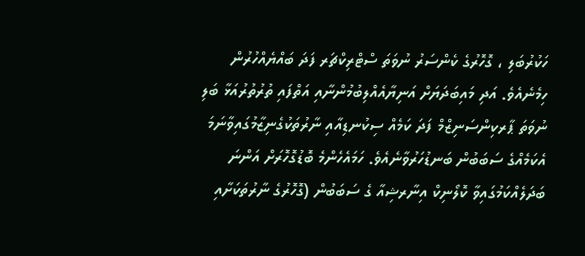ހަކުރުބަލި ، ގޮހޮރުގެ ކެންސަރު ނުވަތަ ސްޓްރިކްޗަރ ފަދަ ބައްޔެއްހުރުން ހިމެނެއެވެ. އަދި މައިބަދަޔަށް އަނިޔާއެއްލިބުމުންނާއި އަތްފައި ތުރުތުރުއަޅާ ބަލި ނުވަތަ ޕާރކިންސަނިޒްމް ފަދަ ކަމެއް ސިކުނޑިއާއި ނާރުތަކުގެނިޒާމުގައިވާނަމަ އެކަމެއްގެ ސަބަބުން ބަނޑުހަރުވާނެއެވެ. ހަމައެހެންމެ ބޮޑުގޮހޮރަށް އަންނަ ބަދަލެއްކަމުގައިވާ ކޮލޯނިކް އިނާރޝިއާ ގެ ސަބަބުން (ގޮހޮރުގެ ނާރުތަކަށާއި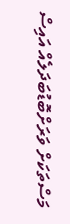މަސްތަކަށް ވަރަށްބޮޑުބަދަލެއް އައިސް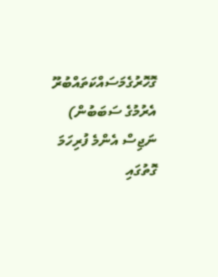ގޮހޮރުގެމަސައްކަތައްބުރޫ އެރުމުގެ ސަބަބުން) ނަޖިސް އެންމެ ފުރިހަމަ ގޮތުގައި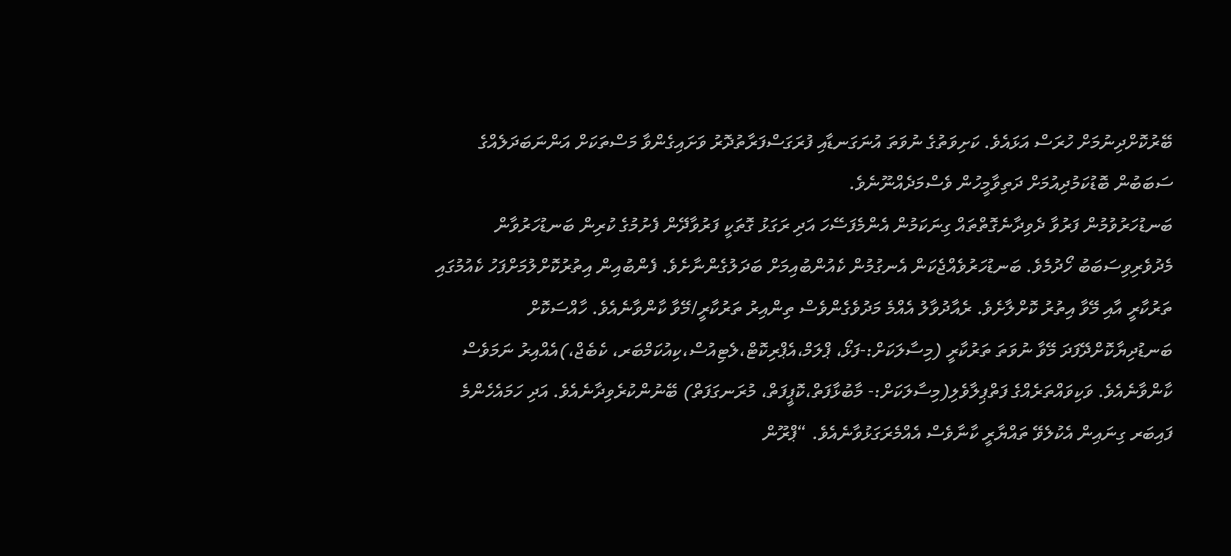ބޭރުކޮށްދިނުމަށް ހުރަސް އަޅައެވެ. ކަށިވަތުގެ ނުވަތަ އުނަގަނޑާއި ފުރަގަސްފަރާތުދޮރު ވަށައިގެންވާ މަސްތަކަށް އަންނަބަދަލެއްގެ ސަބަބުން ބޮޑުކަމުދިއުމަށް ދަތިވާމީހުން ވެސްމަދެއްނޫނެވެ.
ބަނޑުހަރުވުމުން ފަރުވާ ދެވިދާނެގޮތްތައް ގިނަކަމުން އެންމެފަސޭހަ އަދި ރަގަޅު ގޮތަކީ ފަރުވާދޭން ފެށުމުގެ ކުރިން ބަނޑުހަރުވާން މެދުވެރިވިސަބަބު ހޯދުމެވެ. ބަނޑުހަރުވެއްޖެކަން އެނގުމުން ކެއުންބުއިމަށް ބަދަލުގެންނާށެވެ. ފެންބުއިން އިތުރުކޮށްލުމަށްފަހު ކެއުމުގައި ތަރުކާރީ އާއި މޭވާ އިތުރު ކޮށްލާށެވެ. ރެއާދުވާލު އެއްމެ މަދުވެގެންވެސް ތިންއިރު ތަރުކާރީ/މޭވާ ކާންވާނެއެވެ. ހާއްސަކޮށް ބަނޑުދިޔާކޮށްދޭފަދަ މޭވާ ނުވަތަ ތަރުކާރީ (މިސާލަކަށް:-ފަޅޯ، ޕްލަމް،އެޕްރިކޮޓް،ލެޓިއުސް،ކިއުކަމްބަރ، ކެބެޖް،)އެއްއިރު ނަމަވެސް ކާންވާނެއެވެ. ވަކިވައްތަރެއްގެ ފަތްޕިލާވެލި(މިސާލަކަށް:- މާބުޅާފަތް،ކޮޕީފަތް، މުރަނގަފަތް) ބޭނުންކުރެވިދާނެއެވެ. އަދި ހަމައެހެންމެ ފައިބަރ ގިނައިން އެކުލެވޭ ތައްޔާރީ ކާނާވެސް އެއްމެރަގަޅުވާނެއެވެ. “ޕްރޫން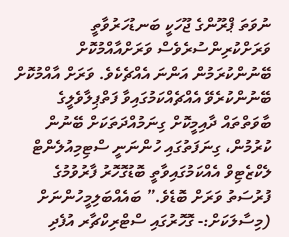ނުވަތަ ޕްރޫންގެ ޖޫހަކީ ބަނޑުހަރުވާތީ ވަރަށްކުރިންސުރެވެސް ވަރަށްއާއްމުކޮށް ބޭނުންކުރަމުން އަންނަ އެއްޗެކެވެ. ވަރަށް އާއްމުކޮށް ބޭނުންކުރެވޭ އެއްޗެއްކަމުގައިވާ ފަތްޕިލާވެލީގެ ބާވަތްތައް ދާއިމީކޮށް ގިނަމުއްދަތަކަށް ބޭނުން ކުރުމުން، ގިނަފަތުގައި ހުންނަނީ ސްޓިމިއުލެންޓް ލެކްޒެޓިވް އެއްކަމުގައިވާތީ ބޮޑުގޮހޮރު ފާރުވުމުގެ ފުރުސަތު ވަރަށް ބޮޑެވެ.” ބައެއްބަލިމީހުންނަށް (މިސާލަކަށް:- ގޮހޮރުގައި ސްޓްރިކްޗާރ އުފެދި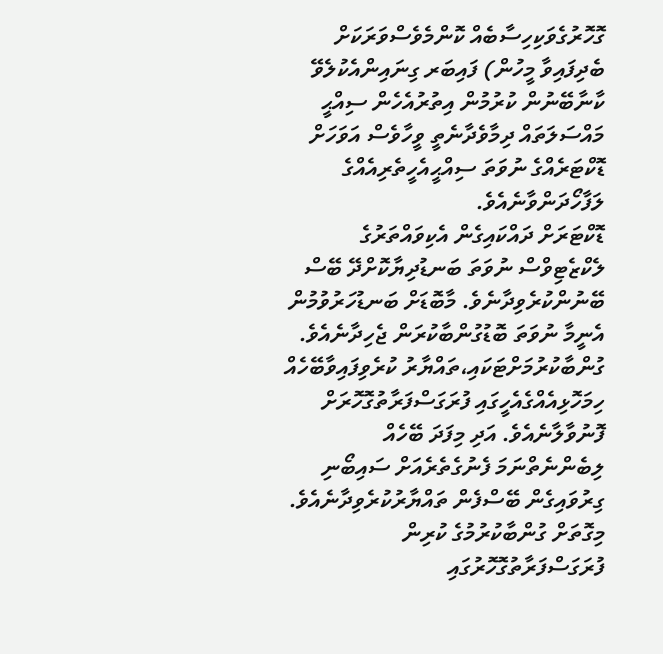ގޮހޮރުގެވަކިހިސާބެއް ކޮންމެވެސްވަރަކަށް ބެދިފައިވާ މީހުން) ފައިބަރ ގިނައިންއެކުލެވޭ ކާނާބޭނުން ކުރުމުން އިތުރުއެހެން ސިއްޙީ މައްސަލަތައް ދިމާވެދާނެތީ ވީހާވެސް އަވަހަށް ޑޮކްޓަރެއްގެ ނުވަތަ ސިއްޙީއެހީތެރިއެއްގެ ލަފާހޯދަންވާނެއެވެ.
ޑޮކްޓަރަށް ދައްކައިގެން އެކިވައްތަރުގެ ލެކްޒެޓިވްސް ނުވަތަ ބަނޑުދިޔާކޮށްދޭ ބޭސް ބޭނުންކުރެވިދާނެވެ. މާބޮޑަށް ބަނޑުހަރުވުމުން އެނީމާ ނުވަތަ ބޮޑުގުންބާކުރަން ޖެހިދާނެއެވެ. ގުންބާކުރުމަށްޓަކައި،ތައްޔާރު ކުރެވިފައިވާބޭހެއް ހިމަހޮޅިއެއްގެއެހީގައި ފުރަގަސްފަރާތުގޮހޮރަށް ފޮނުވާލާނެއެވެ. އަދި މިފަދަ ބޭހެއް ލިބެންނެތްނަމަ ފެނުގެތެރެއަށް ސައިބޯނި ގިރުވައިގެން ބޭސްފެން ތައްޔާރުކުރެވިދާނެއެވެ. މިގޮތަށް ގުންބާކުރުމުގެ ކުރިން ފުރަގަސްފަރާތުގޮހޮރުގައި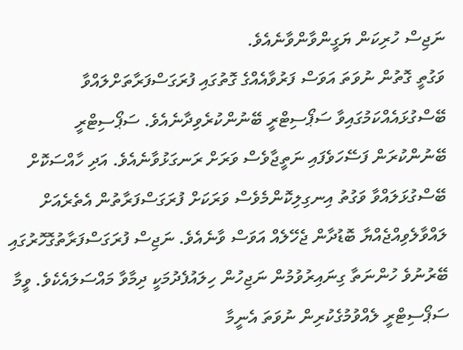ނަޖިސް ހުރިކަން ޔަގީންވާންވާނެއެވެ.
ވަގުތީ ގޮތުން ނުވަތަ އަވަސް ފަރުވާއެއްގެ ގޮތުގައި ފުރަގަސްފަރާތަށްލައްވާ ބޭސްގުޅައެއްކަމުގައިވާ ސަޕޯސިޓްރީ ބޭނުންކުރެވިދާނެއެވެ. ސަޕޯސިޓްރީ ބޭނުންކުރަން ފަސޭހަވެފައި ނަތީޖާވެސް ވަރަށް ރަނގަޅުވާނެއެވެ. އަދި ހާއްސަކޮށް ބޭސްގުޅަލައްވާ ވަގުތު އިނގިލިކޮންމެވެސް ވަރަކަށް ފުރަގަސްފަރާތުން އެތެރެއަށް ލައްވާލެވިއްޖެއްޔާ ބޮޑުދާން ޖެހޭލެއް އަވަސް ވާނެއެވެ. ނަޖިސް ފުރަގަސްފަރާތުގޮހޮރުގައި ބޭރުނުވެ ހުންނަތާ ގިނައިރުވުމުން ނަޖިހުން ހިލައުފެދުމަކީ ދިމާވާ މައްސަލައެކެވެ. ވީމާ ސަޕޯސިޓްރީ ލެއްވުމުގެކުރިން ނުވަތަ އެނީމާ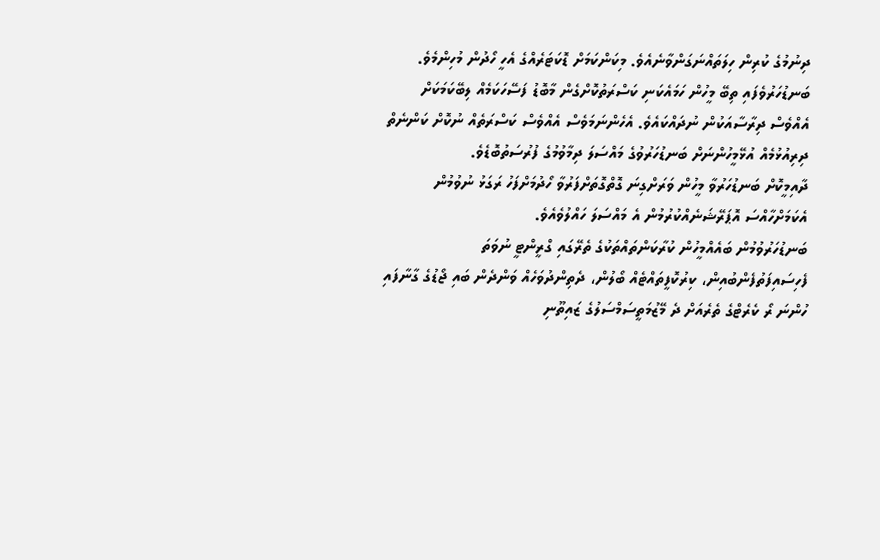ދިނުމުގެ ކުރިން ހިލަތައްނަގަންވާނެއެވެ. މިކަންކަމަށް ޑޮކަޓަރެއްގެ އެހީ ހޯދުން މުހިންމެވެ.
ބަނޑުހަރުވެފައި ތިބޭ މީހުން ހަމައެކަނި ކަސްރަތުކޮށްގެން މާބޮޑު ފަސޭހަކަމެއް ލިބޭކަމަކަށް އެއްވެސް ދިރާސާއަކުން ނުދައްކައެވެ. އެހެންނަމަވެސް އެއްވެސް ކަސްރަތެއް ނުކޮށް ކަންނެތް ދިރިއުޅުމެއް އުޅޭމީހުންނަށް ބަނޑުހަރުވުގެ މައްސަލަ ދިމާވުމުގެ ފުރުސަތުބޮޑެވެ.
ދާއިމީކޮށް ބަނޑުހަރުވާ މީހުން ވަރަށްގިނަ ގޮތްގޮތަށްފަރުވާ ހޯދުމަށްފަހު ރަގަޅު ނުވުމުން އެކަމަށްހާއްސަ އޮޕަރޭޝަނެއްކުރުމުން އެ މައްސަލަ ހައްލުވެއެވެ.
ބަނޑުހަރުވުމުން ބައެއްމީހުން ކުރާކަންތައްތަކުގެ ތެރޭގައި ގްރީންޓީ ނުވަތަ ފެހިސައިފަތުފެންބުއިން، ކިރުކޮފީތައްޓެއް ބޯލުން، ދެތިންދުވަހެއް ވަންދެން ބައި ޖޯޑުގެ ގާނާފައި ހުންނަ ރޯ ކެރެޓްގެ ތެރެއަށް ދެ މޭޒުމަތީސަމްސަލުގެ ޒައިތޫނި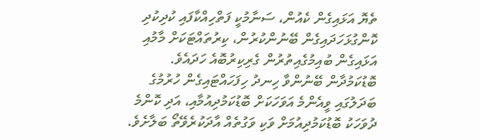ތެޔޮ އަޅައިގެން ކެއުން، ސަނާމުކީ ފަތްހިއްކާފައި ކުދިކުދި ކޮންގުޅަހަދައިގެން ބޭނުންކުރުން، ކިރުތައްޓަކަށް މާމުއި އަޅައިގެން ބުއިމުގެއިތުރުން ގެރިކިރުބޮއެ ހަދައެވެ.
ބޮޑުކަމުދާން ބޭނުންވާ ހިނދު ހިފަހައްޓައިގެން ހުރުމުގެ ބަދަލުގައި ވީއެންމެ އަވަހަކަށް ބޮޑުކަމުދިއުމާއި، އަދި ކޮންމެ ދުވަހަކު ބޮޑުކަމުދިއުމަށް ވަކި ވަގުތެއް އާދަކުރެވޭތޯ ބަލާށެވެ.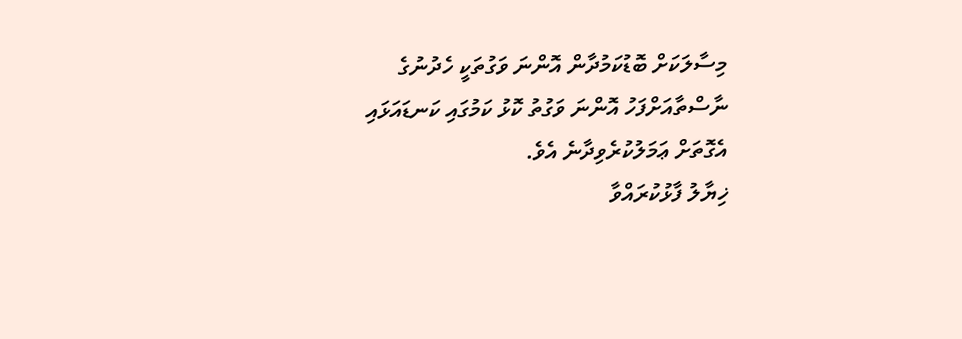މިސާލަކަށް ބޮޑުކަމުދާން އޮންނަ ވަގުތަކީ ހެދުނުގެ ނާސްތާއަށްފަހު އޮންނަ ވަގުތު ކޮޅު ކަމުގައި ކަނޑައަޅައި އެގޮތަށް ޢަމަލުކުރެވިދާނެ އެވެ.
ޚިޔާލު ފާޅުކުރައްވާ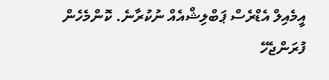އީމެއިލް އެޑްރެސް ޕަބްލިޝްއެއް ނުކުރާނެ. ކޮންމެހެން ފުރަންޖެހޭ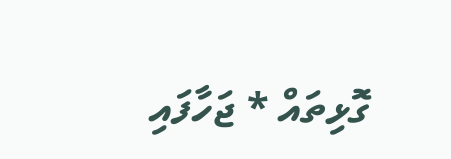ގޮޅިތައް * ޖަހާފައި